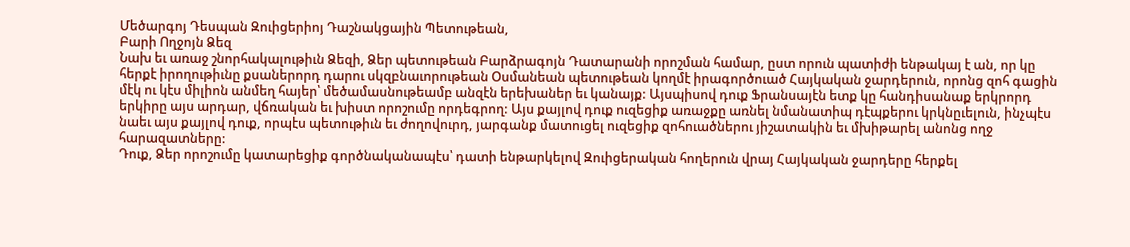Մեծարգոյ Դեսպան Զուիցերիոյ Դաշնակցային Պետութեան,
Բարի Ողջոյն Ձեզ
Նախ եւ առաջ շնորհակալութիւն Ձեզի, Ձեր պետութեան Բարձրագոյն Դատարանի որոշման համար, ըստ որուն պատիժի ենթակայ է ան, որ կը հերքէ իրողութիւնը քսաներորդ դարու սկզբնաւորութեան Օսմանեան պետութեան կողմէ իրագործուած Հայկական ջարդերուն, որոնց զոհ գացին մէկ ու կէս միլիոն անմեղ հայեր՝ մեծամասնութեամբ անզէն երեխաներ եւ կանայք: Այսպիսով դուք Ֆրանսայէն ետք կը հանդիսանաք երկրորդ երկիրը այս արդար, վճռական եւ խիստ որոշումը որդեգրող: Այս քայլով դուք ուզեցիք առաջքը առնել նմանատիպ դէպքերու կրկնըւելուն, ինչպէս նաեւ այս քայլով դուք, որպէս պետութիւն եւ ժողովուրդ, յարգանք մատուցել ուզեցիք զոհուածներու յիշատակին եւ մխիթարել անոնց ողջ հարազատները:
Դուք, Ձեր որոշումը կատարեցիք գործնականապէս՝ դատի ենթարկելով Զուիցերական հողերուն վրայ Հայկական ջարդերը հերքել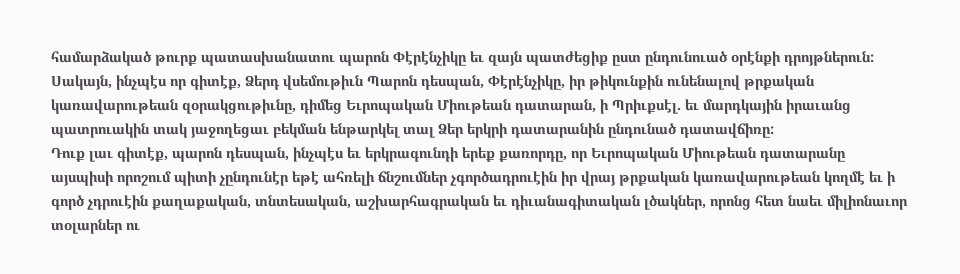համարձակած թուրք պատասխանատու պարոն Փէրէնչիկը եւ զայն պատժեցիք ըստ ընդունուած օրէնքի դրոյթներուն: Սակայն, ինչպէս որ գիտէք, Ձերդ վսեմութիւն Պարոն դեսպան, Փէրէնչիկը, իր թիկունքին ունենալով թրքական կառավարութեան զօրակցութիւնը, դիմեց Եւրոպական Միութեան դատարան, ի Պրիւքսէլ. եւ մարդկային իրաւանց պատրուակին տակ յաջողեցաւ բեկման ենթարկել տալ Ձեր երկրի դատարանին ընդունած դատավճիռը:
Դուք լաւ գիտէք, պարոն դեսպան, ինչպէս եւ երկրագունդի երեք քառորդը, որ Եւրոպական Միութեան դատարանը այսպիսի որոշում պիտի չընդունէր եթէ ահռելի ճնշումներ չգործադրուէին իր վրայ թրքական կառավարութեան կողմէ եւ ի գործ չդրուէին քաղաքական, տնտեսական, աշխարհագրական եւ դիւանագիտական լծակներ, որոնց հետ նաեւ միլիոնաւոր տօլարներ ու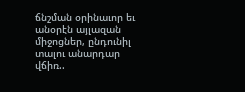ճնշման օրինաւոր եւ անօրէն այլազան միջոցներ, ընդունիլ տալու անարդար վճիռ..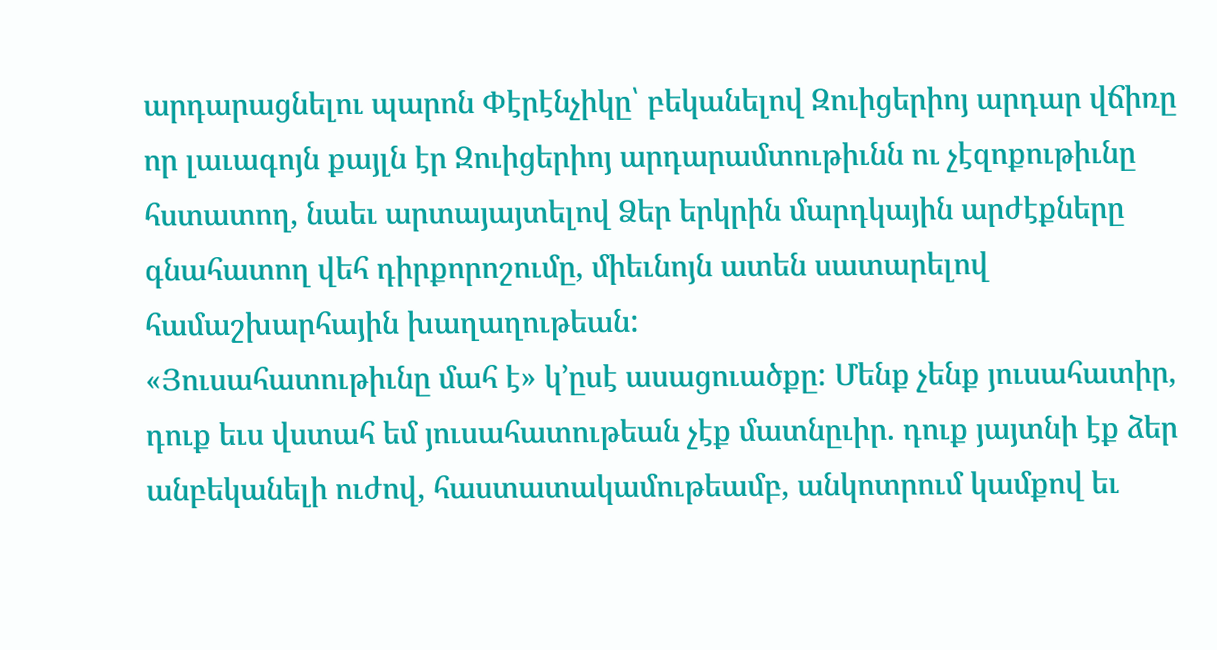արդարացնելու պարոն Փէրէնչիկը՝ բեկանելով Զուիցերիոյ արդար վճիռը որ լաւագոյն քայլն էր Զուիցերիոյ արդարամտութիւնն ու չէզոքութիւնը հստատող, նաեւ արտայայտելով Ձեր երկրին մարդկային արժէքները գնահատող վեհ դիրքորոշումը, միեւնոյն ատեն սատարելով համաշխարհային խաղաղութեան:
«Յուսահատութիւնը մահ է» կ’ըսէ ասացուածքը: Մենք չենք յուսահատիր, դուք եւս վստահ եմ յուսահատութեան չէք մատնըւիր. դուք յայտնի էք ձեր անբեկանելի ուժով, հաստատակամութեամբ, անկոտրում կամքով եւ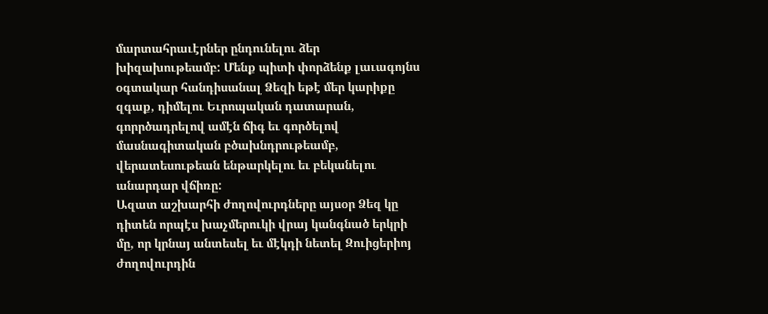մարտահրաւէրներ ընդունելու ձեր խիզախութեամբ: Մենք պիտի փորձենք լաւագոյնս օգտակար հանդիսանալ Ձեզի եթէ մեր կարիքը զգաք, դիմելու Եւրոպական դատարան, գորրծադրելով ամէն ճիգ եւ գործելով մասնագիտական բծախնդրութեամբ, վերատեսութեան ենթարկելու եւ բեկանելու անարդար վճիռը:
Ազատ աշխարհի ժողովուրդները այսօր Ձեզ կը դիտեն որպէս խաչմերուկի վրայ կանգնած երկրի մը, որ կրնայ անտեսել եւ մէկդի նետել Զուիցերիոյ ժողովուրդին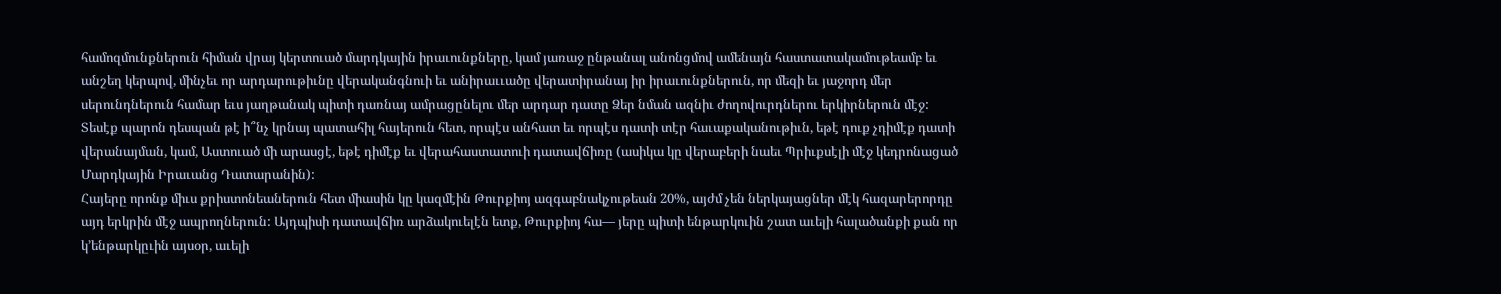համոզմունքներուն հիման վրայ կերտուած մարդկային իրաւունքները, կամ յառաջ ընթանալ անոնցմով ամենայն հաստատակամութեամբ եւ անշեղ կերպով, մինչեւ որ արդարութիւնը վերականգնուի եւ անիրաււածը վերատիրանայ իր իրաւունքներուն, որ մեզի եւ յաջորդ մեր սերունդներուն համար եւս յաղթանակ պիտի դառնայ ամրացընելու մեր արդար դատը Ձեր նման ազնիւ ժողովուրդներու երկիրներուն մէջ:
Տեսէք պարոն դեսպան թէ ի՞նչ կրնայ պատահիլ հայերուն հետ, որպէս անհատ եւ որպէս դատի տէր հաւաքականութիւն, եթէ դուք չդիմէք դատի վերանայման, կամ, Աստուած մի արասցէ, եթէ դիմէք եւ վերահաստատուի դատավճիռը (ասիկա կը վերաբերի նաեւ Պրիւքսէլի մէջ կեդրոնացած Մարդկային Իրաւանց Դատարանին):
Հայերը որոնք միւս քրիստոնեաներուն հետ միասին կը կազմէին Թուրքիոյ ազգաբնակչութեան 20%, այժմ չեն ներկայացներ մէկ հազարերորդը այդ երկրին մէջ ապրողներուն: Այդպիսի դատավճիռ արձակուելէն ետք, Թուրքիոյ հա— յերը պիտի ենթարկուին շատ աւելի հալածանքի քան որ կ’ենթարկըւին այսօր, աւելի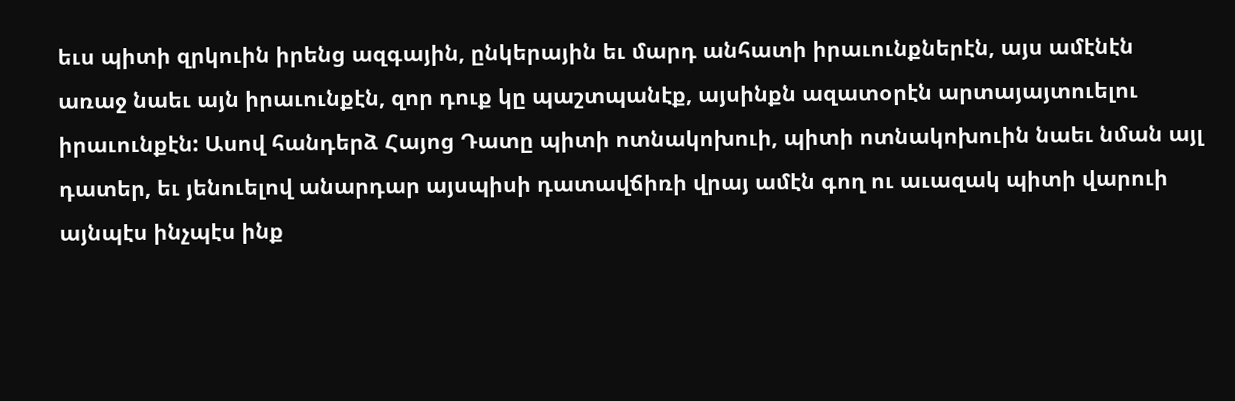եւս պիտի զրկուին իրենց ազգային, ընկերային եւ մարդ անհատի իրաւունքներէն, այս ամէնէն առաջ նաեւ այն իրաւունքէն, զոր դուք կը պաշտպանէք, այսինքն ազատօրէն արտայայտուելու իրաւունքէն: Ասով հանդերձ Հայոց Դատը պիտի ոտնակոխուի, պիտի ոտնակոխուին նաեւ նման այլ դատեր, եւ յենուելով անարդար այսպիսի դատավճիռի վրայ ամէն գող ու աւազակ պիտի վարուի այնպէս ինչպէս ինք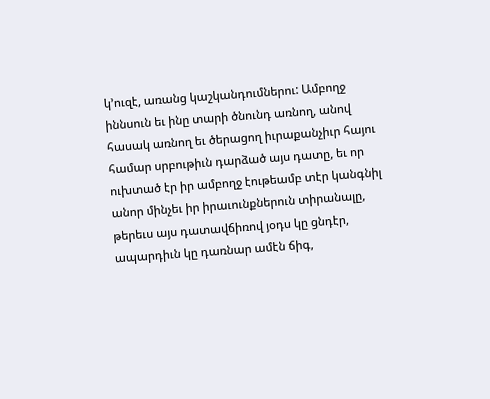կ’ուզէ, առանց կաշկանդումներու: Ամբողջ իննսուն եւ ինը տարի ծնունդ առնող, անով հասակ առնող եւ ծերացող իւրաքանչիւր հայու համար սրբութիւն դարձած այս դատը, եւ որ ուխտած էր իր ամբողջ էութեամբ տէր կանգնիլ անոր մինչեւ իր իրաւունքներուն տիրանալը, թերեւս այս դատավճիռով յօդս կը ցնդէր, ապարդիւն կը դառնար ամէն ճիգ,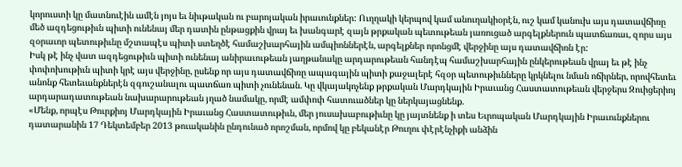կորուստի կը մատնուէին ամէն յոյս եւ նիւթական ու բարոյական իրաւունքներ: Ուղղակի կերպով կամ անուղակիօրէն, ուշ կամ կանուխ այս դատավճիռը մեծ ազդեցութիւն պիտի ունենայ մեր դատին ընթացքին վրայ եւ խանգարէ զայն թրքական պետութեան յառուցած արգելքներուն պատճառաւ, զորս այս զօրաւոր պետութիւնը մշտապէս պիտի ստեղծէ համաշխարհային ամպիոններէն, արգելքներ որոնցմէ վերջինը այս դատավճիռն էր:
Իսկ թէ ինչ վատ ազդեցութիւն պիտի ունենայ անիրաւութեան յաղթանակը արդարութեան հանդէպ համաշխարհային ընկերութեան վրայ եւ թէ ինչ փոփոխութիւն պիտի կրէ այս վերջինը, ըսենք որ այս դատավճիռը ապագային պիտի քաջալերէ հզօր պետութիւնները կրկնելու նման ոճիրներ, որովհետեւ անոնք հետեւանքներէն զգուշանալու պատճառ պիտի չունենան. Կը վկայակոչենք թրքական Մարդկային Իրաւանց Հաստատութեան վերջերս Զուիցերիոյ արդարադատութեան նախարարութեան յղած նամակը, որմէ ամփոփ հատուածներ կը ներկայացնենք.
«Մենք, որպէս Թուրքիոյ Մարդկային Իրաւանց Հաստատութիւն, մեր յուսախաբութիւնը կը յայտնենք ի տես Եւրոպական Մարդկային Իրաւունքներու դատարանին 17 Դեկտեմբեր 2013 թուականին ընդունած որոշման, որմով կը բեկանէր Թուղու փէրէնչիքի անձին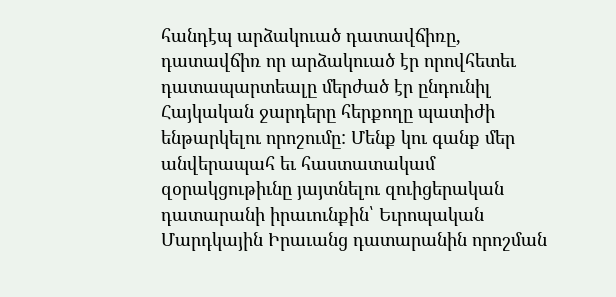հանդէպ արձակուած դատավճիռը, դատավճիռ որ արձակուած էր որովհետեւ դատապարտեալը մերժած էր ընդունիլ Հայկական ջարդերը հերքողը պատիժի ենթարկելու որոշումը: Մենք կու գանք մեր անվերապահ եւ հաստատակամ զօրակցութիւնը յայտնելու զուիցերական դատարանի իրաւունքին՝ Եւրոպական Մարդկային Իրաւանց դատարանին որոշման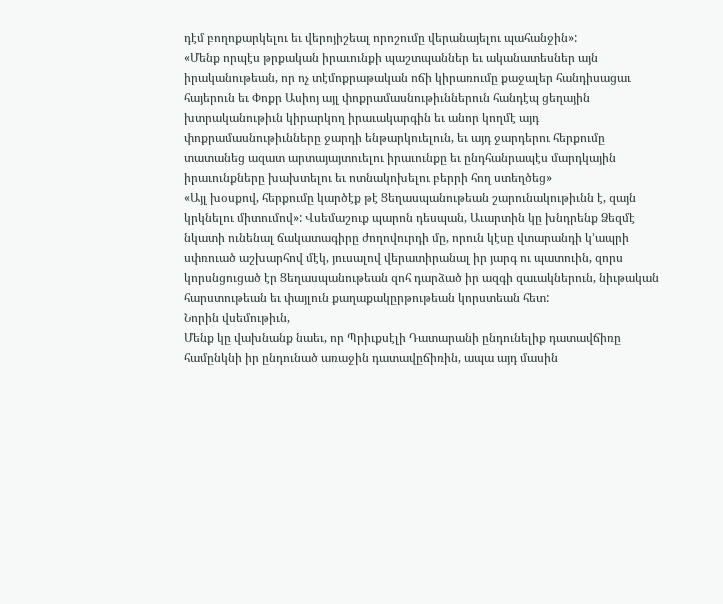դէմ բողոքարկելու եւ վերոյիշեալ որոշումը վերանայելու պահանջին»:
«Մենք որպէս թրքական իրաւունքի պաշտպաններ եւ ականատեսներ այն իրականութեան, որ ոչ տէմոքրաթական ոճի կիրառումը քաջալեր հանդիսացաւ հայերուն եւ Փոքր Ասիոյ այլ փոքրամասնութիւններուն հանդէպ ցեղային խտրականութիւն կիրարկող իրաւակարգին եւ անոր կողմէ այդ փոքրամասնութիւնները ջարդի ենթարկուելուն, եւ այդ ջարդերու հերքումը տատանեց ազատ արտայայտուելու իրաւունքը եւ ընդհանրապէս մարդկային իրաւունքները խախտելու եւ ոտնակոխելու բերրի հող ստեղծեց»
«Այլ խօսքով, հերքումը կարծէք թէ Ցեղասպանութեան շարունակութիւնն է, զայն կրկնելու միտումով»: Վսեմաշուք պարոն դեսպան, Աւարտին կը խնդրենք Ձեզմէ նկատի ունենալ ճակատագիրը ժողովուրդի մը, որուն կէսը վտարանդի կ’ապրի սփռուած աշխարհով մէկ, յուսալով վերատիրանալ իր յարգ ու պատուին, զորս կորսնցուցած էր Ցեղասպանութեան զոհ դարձած իր ազգի զաւակներուն, նիւթական հարստութեան եւ փայլուն քաղաքակըրթութեան կորստեան հետ:
Նորին վսեմութիւն,
Մենք կը վախնանք նաեւ, որ Պրիւքսէլի Դատարանի ընդունելիք դատավճիռը համընկնի իր ընդունած առաջին դատավըճիռին, ապա այդ մասին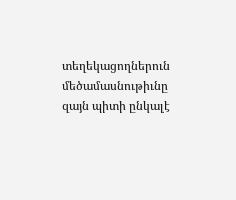տեղեկացողներուն մեծամասնութիւնը զայն պիտի ընկալէ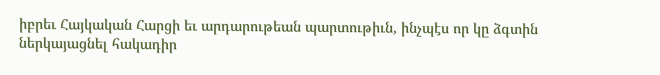իբրեւ Հայկական Հարցի եւ արդարութեան պարտութիւն, ինչպէս որ կը ձգտին ներկայացնել հակադիր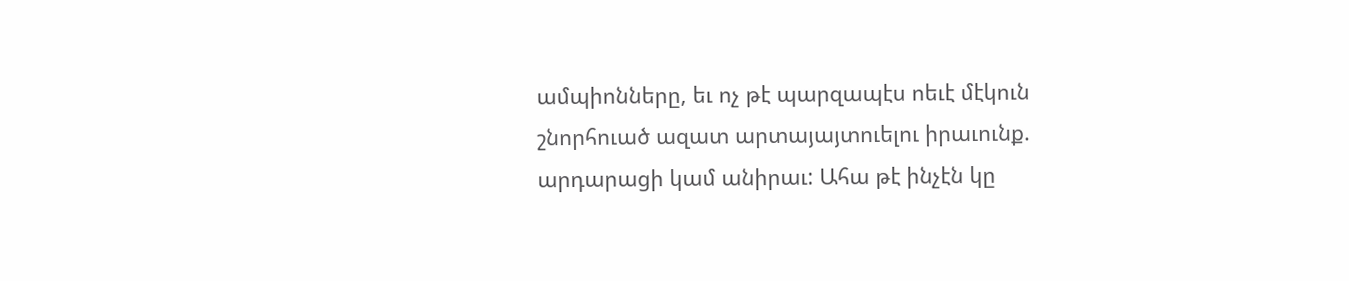ամպիոնները, եւ ոչ թէ պարզապէս ոեւէ մէկուն շնորհուած ազատ արտայայտուելու իրաւունք. արդարացի կամ անիրաւ: Ահա թէ ինչէն կը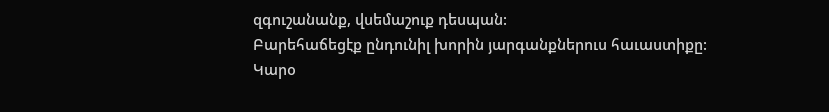զգուշանանք, վսեմաշուք դեսպան:
Բարեհաճեցէք ընդունիլ խորին յարգանքներուս հաւաստիքը:
Կարօ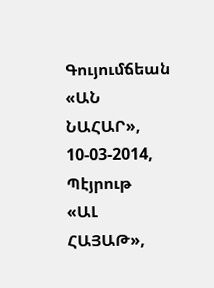Գույումճեան
«ԱՆ ՆԱՀԱՐ», 10-03-2014, Պէյրութ
«ԱԼ ՀԱՅԱԹ»,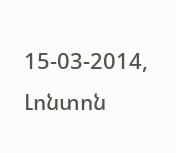15-03-2014, Լոնտոն